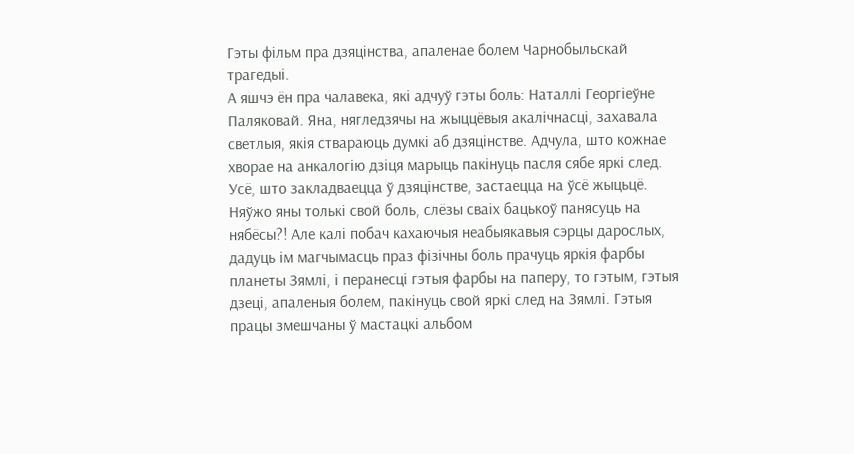Гэты фільм пра дзяцінства, апаленае болем Чарнобыльскай трагедыі.
А яшчэ ён пра чалавека, які адчуў гэты боль: Наталлі Георгіеўне Паляковай. Яна, нягледзячы на жыццёвыя акалічнасці, захавала светлыя, якія ствараюць думкі аб дзяцінстве. Адчула, што кожнае хворае на анкалогію дзіця марыць пакінуць пасля сябе яркі след. Усё, што закладваецца ў дзяцінстве, застаецца на ўсё жыцьцё. Няўжо яны толькі свой боль, слёзы сваіх бацькоў панясуць на нябёсы?! Але калі побач кахаючыя неабыякавыя сэрцы дарослых, дадуць ім магчымасць праз фізічны боль прачуць яркія фарбы планеты Зямлі, і перанесці гэтыя фарбы на паперу, то гэтым, гэтыя дзеці, апаленыя болем, пакінуць свой яркі след на Зямлі. Гэтыя працы змешчаны ў мастацкі альбом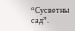“Сусветны сад”.